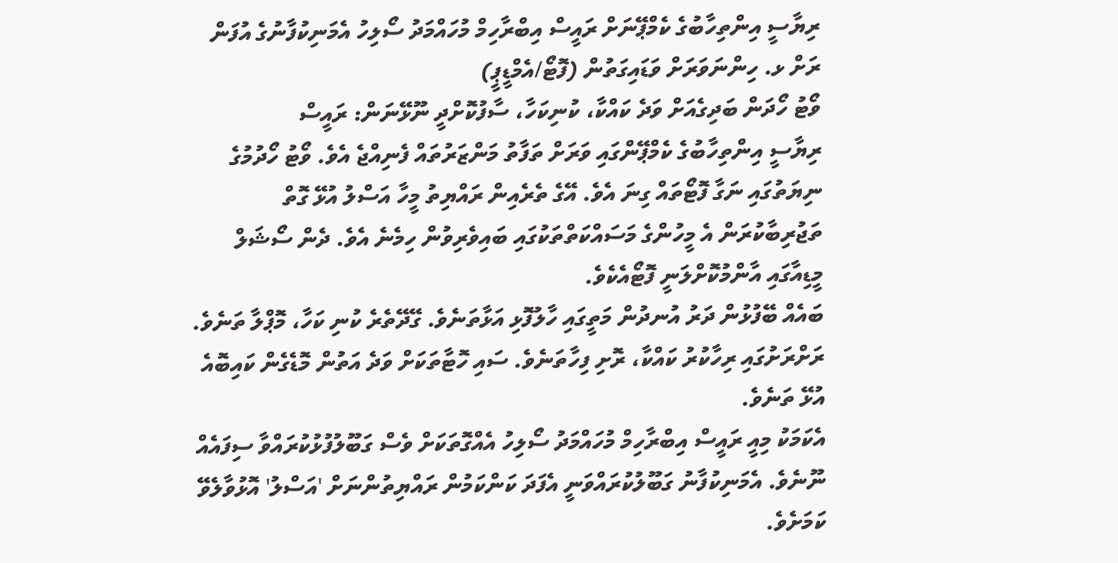ރިޔާސީ އިންތިހާބުގެ ކެމްޕޭނަށް ރައީސް އިބްރާހިމް މުހައްމަދު ސޯލިހު އެމަނިކުފާނުގެ އުފަން ރަށް ޅ. ހިންނަވަރަށް ވަޑައިގަތުން (ފޮޓޯ/އެމްޑީޕީ)
ވޯޓު ހޯދަން ބަދިގެއަށް ވަދެ ކައްކާ، ކުނިކަހާ، ސާފުކޮށްދީ ނޫޅޭނަން: ރައީސް
ރިޔާސީ އިންތިހާބުގެ ކެމްޕޭންގައި ވަރަށް ތަފާތު މަންޒަރުތައް ފެނިއްޖެ އެވެ. ވޯޓު ހޯދުމުގެ ނިޔަތުގައި ނަގާ ފޮޓޯތައް ގިނަ އެވެ. އޭގެ ތެރެއިން ރައްޔިތު މީހާ އަސްލު އުޅޭ ގޮތް ތަޖުރިބާކުރަން އެ މީހުންގެ މަސައްކަތްތަކުގައި ބައިވެރިވުން ހިމެނެ އެވެ. ދެން ސޯޝަލް މީޑިއާގައި އާންމުކޮށްލަނީ ފޮޓޯއެކެވެ.
ބައެއް ބޭފުޅުން ދަރު އުނދުން މަތީގައި ހާލުފޮޅި އަޅާތަނެވެ. ގޭދޭތެރެ ކުނި ކަހާ، މޮޕްލާ ތަނެވެ. ރަށްރަށުގައި ރިހާކުރު ކައްކާ، ރޮށި ފިހާތަނެވެ. ސައި ހޮޓާތަކަށް ވަދެ އަތުން މޮޑެގެން ކައިބޮއެ އުޅޭ ތަނެވެ.
އެކަމަކު މިއީ ރައީސް އިބްރާހިމް މުހައްމަދު ސޯލިހު އެއްގޮތަކަށް ވެސް ގަބޫލުފުޅުކުރައްވާ ސިފައެއް ނޫނެވެ. އެމަނިކުފާނު ގަބޫލުކުރައްވަނީ އެފަދަ ކަންކަމުން ރައްޔިތުންނަށް 'އަސްލު' އޮޅުވާލެވޭ ކަމަށެވެ.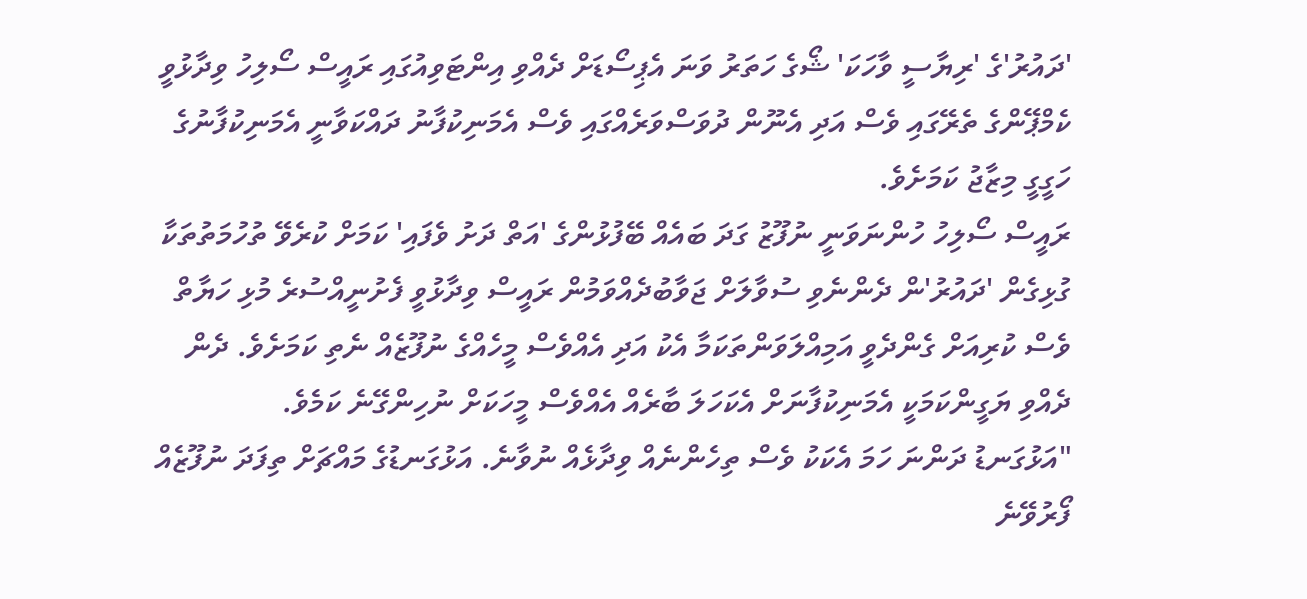'ދައުރު'ގެ 'ރިޔާސީ ވާހަކަ' ޝޯގެ ހަތަރު ވަނަ އެޕިސޯޑަށް ދެއްވި އިންޓަވިއުގައި ރައީސް ސޯލިހު ވިދާޅުވީ ކެމްޕޭންގެ ތެރޭގައި ވެސް އަދި އެނޫން ދުވަސްވަރެއްގައި ވެސް އެމަނިކުފާނު ދައްކަވާނީ އެމަނިކުފާނުގެ ހަގީގީ މިޒާޖު ކަމަށެވެ.
ރައީސް ސޯލިހު ހުންނަވަނީ ނުފޫޒު ގަދަ ބައެއް ބޭފުޅުންގެ 'އަތް ދަށު ވެފައި' ކަމަށް ކުރެވޭ ތުހުމަތުތަކާ ގުޅިގެން 'ދައުރު'ން ދެންނެވި ސުވާލަށް ޖަވާބުދެއްވަމުން ރައީސް ވިދާޅުވީ ފެށުނީއްސުރެ މުޅި ހަޔާތް ވެސް ކުރިއަށް ގެންދެވީ އަމިއްލަވަންތަކަމާ އެކު އަދި އެއްވެސް މީހެއްގެ ނުފޫޒެއް ނެތި ކަމަށެވެ. ދެން ދެއްވި ޔަގީންކަމަކީ އެމަނިކުފާނަށް އެކަހަލަ ބާރެއް އެއްވެސް މީހަކަށް ނުހިންގޭނެ ކަމެވެ.
"އަޅުގަނޑު ދަންނަ ހަމަ އެކަކު ވެސް ތިހެންނެއް ވިދާޅެއް ނުވާނެ. އަޅުގަނޑުގެ މައްޗަށް ތިފަދަ ނުފޫޒެއް ފޯރުވޭނެ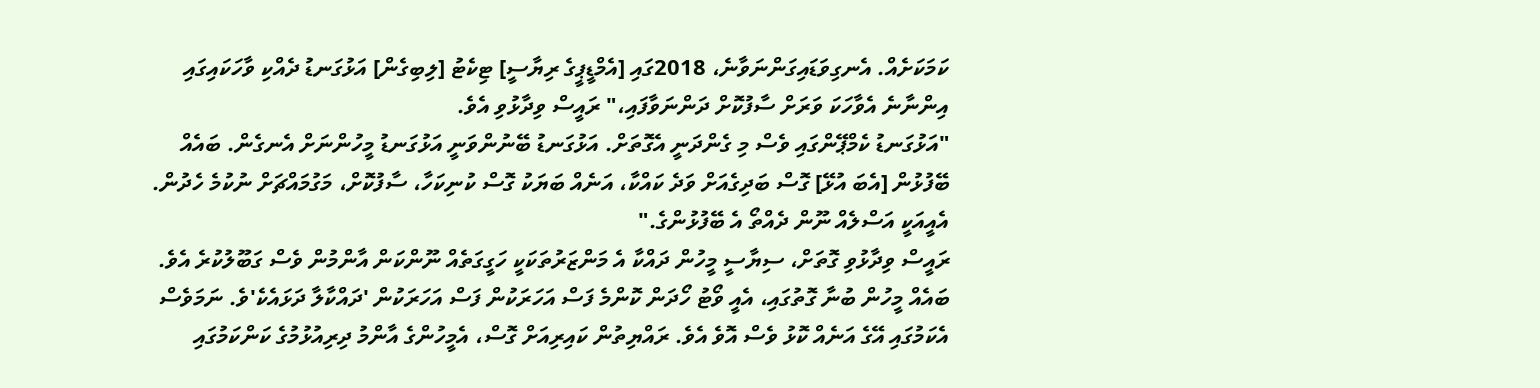ކަމަކަށެއް. އެނގިވަޑައިގަންނަވާނެ، 2018ގައި [އެމްޑީޕީގެ ރިޔާސީ] ޓިކެޓު [ލިބިގެން] އަޅުގަނޑު ދެއްކި ވާހަކައިގައި އިންނާނެ އެވާހަކަ ވަރަށް ސާފުކޮށް ދަންނަވާފައި،" ރައީސް ވިދާޅުވި އެވެ.
"އަޅުގަނޑު ކެމްޕޭންގައި ވެސް މި ގެންދަނީ އެގޮތަށް. އަޅުގަނޑު ބޭނުންވަނީ އަޅުގަނޑު މީހުންނަށް އެނގެން. ބައެއް ބޭފުޅުން [އެބަ އުޅޭ] ގޮސް ބަދިގެއަށް ވަދެ ކައްކާ، އަނެއް ބަޔަކު ގޮސް ކުނިކަހާ، ސާފުކޮށް، މަގުމައްޗަށް ނުކުމެ ހެދުން. އެއީއަކީ އަސްލެއް ނޫން ދެއްތޯ އެ ބޭފުޅުންގެ."
ރައީސް ވިދާޅުވި ގޮތަށް، ސިޔާސީ މީހުން ދައްކާ އެ މަންޒަރުތަކަކީ ހަގީގަތެއް ނޫންކަން އާންމުން ވެސް ގަބޫލުކުރެ އެވެ. ބައެއް މީހުން ބުނާ ގޮތުގައި، އެއީ ވޯޓު ހޯދަން ކޮންމެ ފަސް އަހަރަކުން ފަސް އަހަރަކުން 'ދައްކާލާ ދަޅައެކެ'ވެ. ނަމަވެސް އެކަމުގައި އޭގެ އަނެއް ކޮޅު ވެސް އޮވެ އެވެ. ރައްޔިތުން ކައިރިއަށް ގޮސް، އެމީހުންގެ އާންމު ދިރިއުޅުމުގެ ކަންކަމުގައި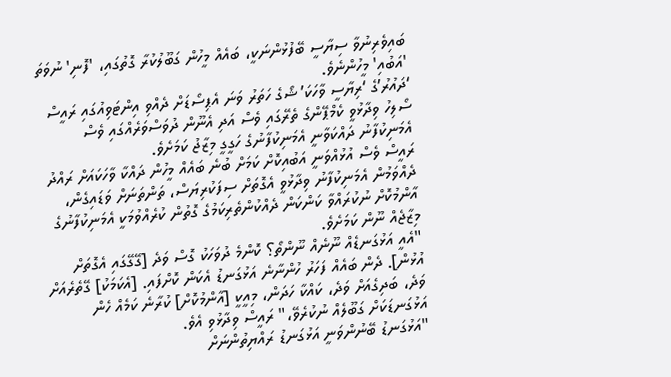ބައިވެރިނުވާ ސިޔާސީ ބޭފުޅުންނަކީ، ބައެއް މީހުން ގަބޫލުކުރާ ގޮތުގައި، 'ފޮނި' ނުވަތަ 'އަބުއި' މީހުންނެވެ.
‘ދައުރު’ގެ ‘ރިޔާސީ ވާހަކަ’ ޝޯގެ ހަތަރު ވަނަ އެޕިސޯޑަށް ދެއްވި އިންޓަވިއުގައި ރައީސް ސޯލިހު ވިދާޅުވީ ކެމްޕޭންގެ ތެރޭގައި ވެސް އަދި އެނޫން ދުވަސްވަރެއްގައި ވެސް އެމަނިކުފާނު ދައްކަވާނީ އެމަނިކުފާނުގެ ހަގީގީ މިޒާޖު ކަމަށެވެ.
ރައީސް ވެސް އުޅުއްވަނީ އަބުއިކޮށް ކަމަށް ބުނެ ބައެއް މީހުން ދައްކާ ވާހަކައަށް ރައްދު ދެއްވަމުން އެމަނިކުފާނު ވިދާޅުވީ އެގޮތަށް ސިފަކުރިޔަސް، ތަންތަނަށް ވަޑައިގެން، އާންމުކޮށް ނުކުރައްވާ ކަންކަން ދެއްކުންތެރިކަމުގެ ގޮތުން ކުރެއްވުމަކީ އެމަނިކުފާނުގެ މިޒާޖެއް ނޫން ކަމަށެވެ.
"އެއީ އަޅުގަނޑެއް ނޫނެއް ނޫންތޯ؟ ކޮންމެ ދުވަހަކު ގޮސް ވަދެ [ގޭގޭގައި އެގޮތަށް އުޅުން]. ދެން ބައެއް ފަހަރު ހުންނާނެ އަޅުގަނޑު އެކަން ކޮށްފައި. [އެކަމަކު] ގޭތެރެއަށް ވަދެ، ބަދިގެއަށް ވަދެ، ކައްކާ ހަދަން، މިއީކީ [އާންމުކޮށް] ކުރާނެ ކަމެއް ހެން އަޅުގަނޑަކަށް ގަބޫލެއް ނުކުރެވޭ،" ރައީސް ވިދާޅުވި އެވެ.
"އަޅުގަނޑު ބޭނުންވަނީ އަޅުގަނޑު ރައްޔިތުންނަށް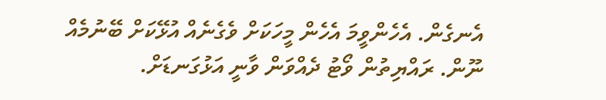އެނގެން. އެހެންވީމަ އެހެން މީހަކަށް ވެގެނެއް އުޅޭކަށް ބޭނުމެއް ނޫން. ރައްޔިތުން ވޯޓު ދެއްވަން ވާނީ އަޅުގަނޑަށް.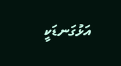އަޅުގަނޑަކީ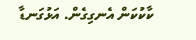ކާކުކަން އެނގިގެން. އަޅުގަނޑާ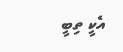އެކީ ތިބީ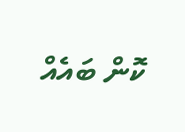ކޮން ބައެއް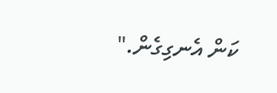ކަން އެނގިގެން."